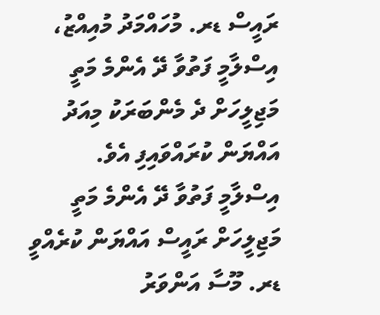ރައީސް ޑރ. މުހައްމަދު މުއިއްޒު، އިސްލާމީ ފަތުވާ ދޭ އެންމެ މަތީ މަޖިލީހަށް ދެ މެންބަރަކު މިއަދު އައްޔަން ކުރައްވައިފި އެވެ.
އިސްލާމީ ފަތުވާ ދޭ އެންމެ މަތީ މަޖިލީހަށް ރައީސް އައްޔަން ކުރެއްވީ ޑރ. މޫސާ އަންވަރު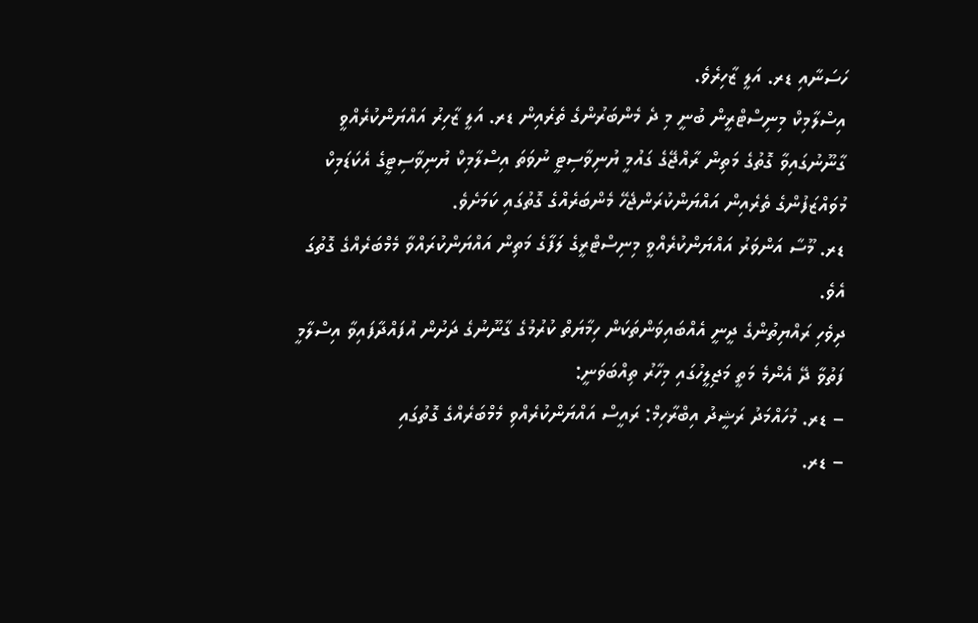ހަސަނާއި ޑރ. އަލީ ޒާހިރެވެ.
އިސްލާމިކް މިނިސްޓްރީން ބުނީ މި ދެ މެންބަރުންގެ ތެރެއިން ޑރ. އަލީ ޒާހިރު އައްޔަންކުރެއްވީ ގާނޫނުގައިވާ ގޮތުގެ މަތިން ރާއްޖޭގެ ގައުމީ ޔުނިވާސިޓީ ނުވަތަ އިސްލާމިކް ޔުނިވާސިޓީގެ އެކަޑަމިކް މުވައްޒަފުންގެ ތެރެއިން އައްޔަންކުރަންޖެހޭ މެންބަރެއްގެ ގޮތުގައި ކަމަށެވެ.
ޑރ. މޫސާ އަންވަރު އައްޔަންކުރެއްވީ މިނިސްޓްރީގެ ލަފާގެ މަތިން އައްޔަންކުރައްވާ މެމްބަރެއްގެ ގޮތުގަ އެވެ.
ދިވެހި ރައްޔިތުންގެ ދީނީ އެއްބައިވަންތަކަން ހިމާޔަތް ކުރުމުގެ ގާނޫނުގެ ދަށުން އުފައްދާފައިވާ އިސްލާމީ ފަތުވާ ދޭ އެންމެ މަތީ މަޖިލީހުގައި މިހާރު ތިއްބަވަނީ:
– ޑރ. މުހައްމަދު ރަޝީދު އިބްރާހިމް: ރައީސް އައްޔަންކުރެއްވި މެމްބަރެއްގެ ގޮތުގައި
– ޑރ.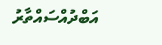އަބްދުއްސައްތާރު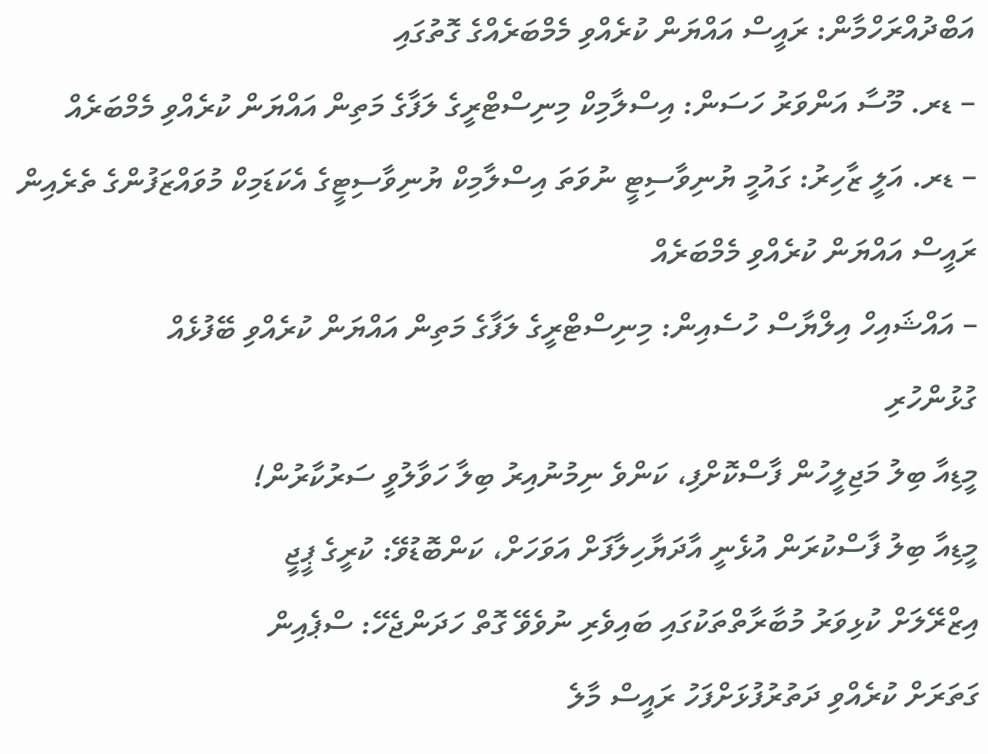އަބްދުއްރަހްމާން: ރައީސް އައްޔަން ކުރެއްވި މެމްބަރެއްގެ ގޮތުގައި
– ޑރ. މޫސާ އަންވަރު ހަސަން: އިސްލާމިކް މިނިސްޓްރީގެ ލަފާގެ މަތިން އައްޔަން ކުރެއްވި މެމްބަރެއް
– ޑރ. އަލީ ޒާހިރު: ގައުމީ ޔުނިވާސިޓީ ނުވަތަ އިސްލާމިކް ޔުނިވާސިޓީގެ އެކަޑަމިކް މުވައްޒަފުންގެ ތެރެއިން ރައީސް އައްޔަން ކުރެއްވި މެމްބަރެއް
– އައްޝައިހް އިލްޔާސް ހުސެއިން: މިނިސްޓްރީގެ ލަފާގެ މަތިން އައްޔަން ކުރެއްވި ބޭފުޅެއް
ގުޅުންހުރި
މީޑިއާ ބިލު މަޖިލީހުން ފާސްކޮށްފި، ކަންވެ ނިމުނުއިރު ބިލާ ހަވާލުވީ ސަރުކާރުން!
މީޑިއާ ބިލު ފާސްކުރަން އުޅެނީ އާދަޔާހިލާފަށް އަވަހަށް، ކަންބޮޑުވޭ: ކުރީގެ ޕީޖީ
އިޒްރޭލަށް ކުޅިވަރު މުބާރާތްތަކުގައި ބައިވެރި ނުވެވޭ ގޮތް ހަދަންޖެހޭ: ސްޕެއިން
ގަތަރަށް ކުރެއްވި ދަތުރުފުޅަށްފަހު ރައީސް މާލެ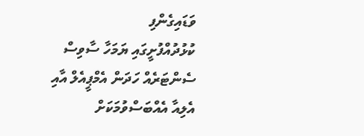ވަޑައިގެންފި
ކުޅުދުއްފުށީގައި ޔަމަހާ ސާވިސް ސެންޓަރެއް ހަދަން އެމްޕީއެލް އާއި އެލިއާ އެއްބަސްވުމަކަށް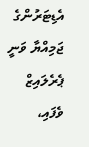އެޑިޓަރުންގެ ޖަމިއްޔާ ވަނީ ޕެރެލައިޒް ވެފައި،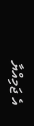އެ ޖަމިއްޔާ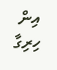އިން ހިރިގާ